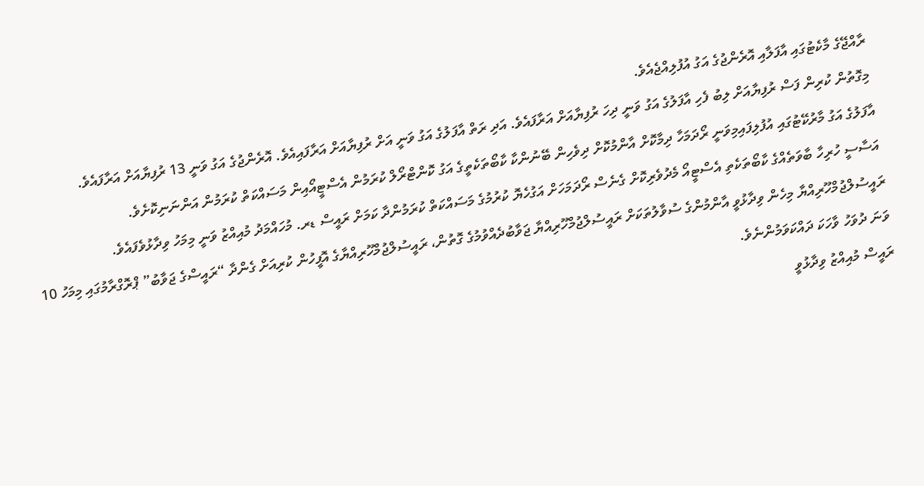ރާއްޖޭގެ މާކެޓުގައި އާފަލާއި އޮރެންޖުގެ އަގު އުފުލިއްޖެއެވެ.
މިގޮތުން ކުރިން ފަސް ރުފިޔާއަށް ލިބު ފެހި އާފަލުގެ އަގު ވަނީ ދިހަ ރުފިޔާއަށް އަރާފައެވެ. އަދި ރަތް އާފަލުގެ އަގު ވަނީ އަށް ރުފިޔާއަށް އަރާފައިއެވެ. އޮރެންޖުގެ އަގު ވަނީ 13 ރުފިޔާއަށް އަރާފައެވެ.
އާފަލުގެ އަގު މާރުކޭޓުގައި އުފުލިފައިމިވަނީ ރޯދަމަހާ ދިމާކޮށް އާންމުކޮށް ދިވެހިން ބޭނުންކާ ކާބޯތަކެތީގެ އަގު ކޮންޓްރޯލް ކުރަމުން އެސްޓީއޯއިން މަސައްކަތް ކުރަމުން އަންނަނިކޮށެވެ.
އަސާސީ ހުރިހާ ބާވަތެއްގެ ކާބޯތަކެތި އެސްޓީއޯ މެދުވެރިކޮށް ގެނެސް ރޯދަމަހަށް އަގުހެޔޮ ކުރުމުގެ މަސައްކަތް ކުރަމުންދާ ކަމަށް ރައީސް ޑރ. މުހައްމަދު މުއިއްޒު ވަނީ މިމަހު ވިދާޅުވެފައެވެ.
ރައީސުލްޖުމްހޫރިއްޔާ މިހެން ވިދާޅުވީ އާންމުންގެ ސުވާލުތަކަށް ރައީސުލްޖުމްހޫރިއްޔާ ޖަވާބުދެއްވުމުގެ ގޮތުން، ރައީސުލްޖުމްހޫރިއްޔާގެ އޮފީހުން ކުރިއަށް ގެންދާ “ރައީސްގެ ޖަވާބު” ޕްރޮގްރާމުގައި މިމަހު 10 ވަނަ ދުވަހު ވާހަކަ ދައްކަވަމުންނެވެ.
ރައީސް މުއިއްޒު ވިދާޅުވީ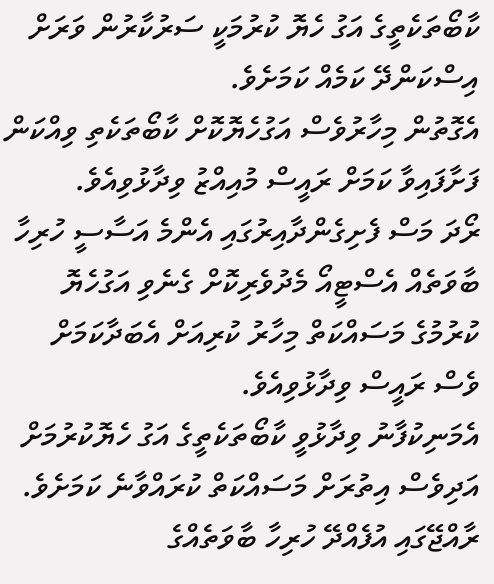ކާބޯތަކެތީގެ އަގު ހެޔޮ ކުރުމަކީ ސަރުކާރުން ވަރަށް އިސްކަންދޭ ކަމެއް ކަމަށެވެ.
އެގޮތުން މިހާރުވެސް އަގުހެޔޮކޮށް ކާބޯތަކެތި ވިއްކަން ފަށާފައިވާ ކަމަށް ރައީސް މުއިއްޒު ވިދާޅުވިއެވެ.
ރޯދަ މަސް ފެށިގެންދާއިރުގައި އެންމެ އަސާސީ ހުރިހާ ބާވަތެއް އެސްޓީއޯ މެދުވެރިކޮށް ގެނެވި އަގުހެޔޮ ކުރުމުގެ މަސައްކަތް މިހާރު ކުރިއަށް އެބަދާކަމަށް ވެސް ރައީސް ވިދާޅުވިއެވެ.
އެމަނިކުފާނު ވިދާޅުވީ ކާބޯތަކެތީގެ އަގު ހެޔޮކުރުމަށް އަދިވެސް އިތުރަށް މަސައްކަތް ކުރައްވާނެ ކަމަށެވެ.
ރާއްޖޭގައި އުފެއްދޭ ހުރިހާ ބާވަތެއްގެ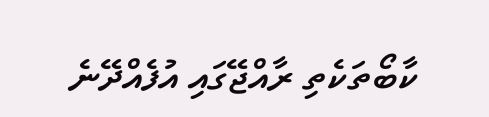ކާބޯތަކެތި ރާއްޖޭގައި އުފެއްދޭނެ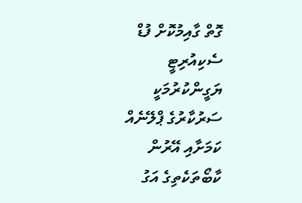ގޮތް ގާއިމުކޮށް ފުޑް ސެކިއުރިޓީ ޔަގީންކުރުމަކީ ސަރުކާރުގެ ޕްލޭނެއް ކަމަށާއި އޭރުން ކާބޯތަކެތިގެ އަގު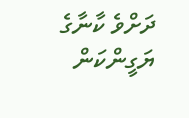ދަށްވެ ކާނާގެ ޔަގީންކަން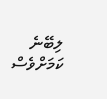ލިބޭނެ ކަމަށްވެސް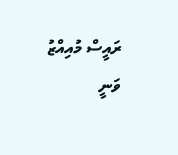ރައީސް މުއިއްޒު ވަނީ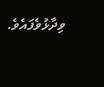ވިދާޅުވެފައެވެ.